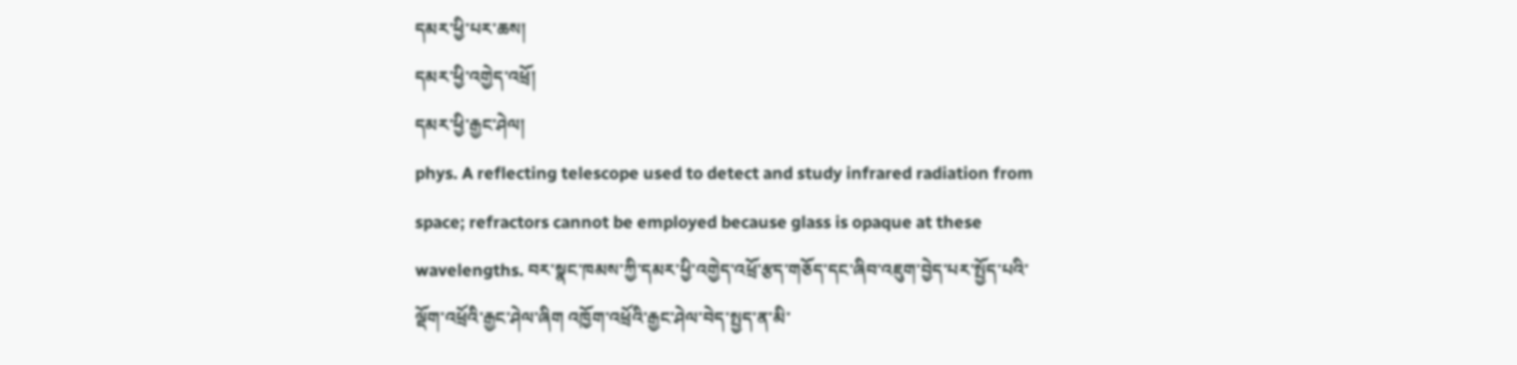དམར་ཕྱི་པར་ཆས།
དམར་ཕྱི་འགྱེད་འཕྲོ།
དམར་ཕྱི་རྒྱང་ཤེལ།
phys. A reflecting telescope used to detect and study infrared radiation from space; refractors cannot be employed because glass is opaque at these wavelengths. བར་སྣང་ཁམས་ཀྱི་དམར་ཕྱི་འགྱེད་འཕྲོ་རྩད་གཅོད་དང་ཞིབ་འཇུག་བྱེད་པར་སྤྱོད་པའི་ལྡོག་འཕྲོའི་རྒྱང་ཤེལ་ཞིག འཁྱོག་འཕྲོའི་རྒྱང་ཤེལ་བེད་སྤྱད་ན་མི་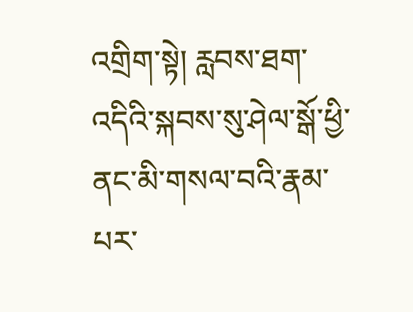འགྲིག་སྟེ། རླབས་ཐག་འདིའི་སྐབས་སུ་ཤེལ་སྒོ་ཕྱི་ནང་མི་གསལ་བའི་རྣམ་པར་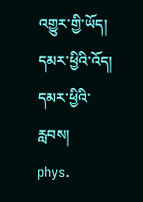འགྱུར་གྱི་ཡོད།
དམར་ཕྱིའི་འོད།
དམར་ཕྱིའི་རླབས།
phys.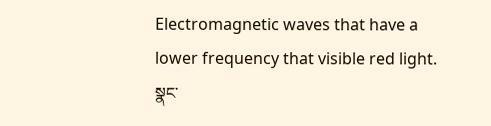Electromagnetic waves that have a lower frequency that visible red light. སྣང་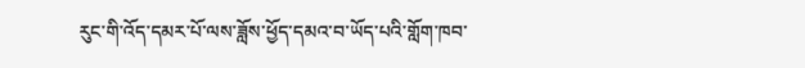རུང་གི་འོད་དམར་པོ་ལས་ཟློས་ཕྱོད་དམའ་བ་ཡོད་པའི་གློག་ཁབ་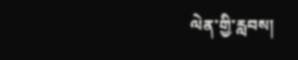ལེན་གྱི་རླབས།